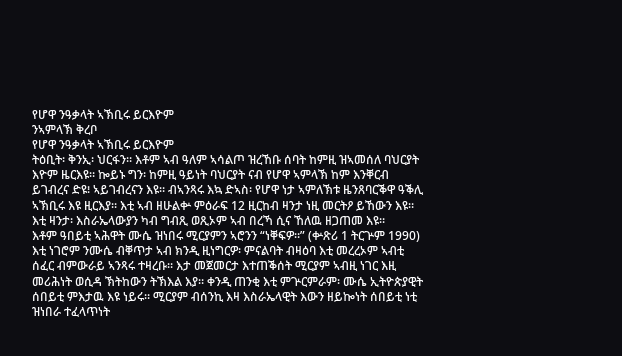የሆዋ ንዓቃላት ኣኽቢሩ ይርእዮም
ንኣምላኽ ቅረቦ
የሆዋ ንዓቃላት ኣኽቢሩ ይርእዮም
ትዕቢት፡ ቅንኢ፡ ህርፋን። እቶም ኣብ ዓለም ኣሳልጦ ዝረኸቡ ሰባት ከምዚ ዝኣመሰለ ባህርያት እዮም ዜርእዩ። ኰይኑ ግን፡ ከምዚ ዓይነት ባህርያት ናብ የሆዋ ኣምላኽ ከም እንቐርብ ይገብረና ድዩ፧ ኣይገብረናን እዩ። ብኣንጻሩ እኳ ድኣስ፡ የሆዋ ነታ ኣምለኽቱ ዜንጸባርቕዋ ዓቕሊ ኣኽቢሩ እዩ ዚርእያ። እቲ ኣብ ዘሁልቍ ምዕራፍ 12 ዚርከብ ዛንታ ነዚ መርትዖ ይኸውን እዩ። እቲ ዛንታ፡ እስራኤላውያን ካብ ግብጺ ወጺኦም ኣብ በረኻ ሲና ኸለዉ ዘጋጠመ እዩ።
እቶም ዓበይቲ ኣሕዋት ሙሴ ዝነበሩ ሚርያምን ኣሮንን “ነቐፍዎ።” (ቍጽሪ 1 ትርጕም 1990) እቲ ነገሮም ንሙሴ ብቐጥታ ኣብ ክንዲ ዚነግርዎ፡ ምናልባት ብዛዕባ እቲ መረረኦም ኣብቲ ሰፈር ብምውራይ ኣንጻሩ ተዛረቡ። እታ መጀመርታ እተጠቕሰት ሚርያም ኣብዚ ነገር እዚ መሪሕነት ወሲዳ ኽትከውን ትኽእል እያ። ቀንዲ ጠንቂ እቲ ምጕርምራም፡ ሙሴ ኢትዮጵያዊት ሰበይቲ ምእታዉ እዩ ነይሩ። ሚርያም ብሰንኪ እዛ እስራኤላዊት እውን ዘይኰነት ሰበይቲ ነቲ ዝነበራ ተፈላጥነት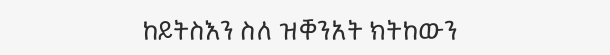ከይትስእን ስለ ዝቐንአት ክትከውን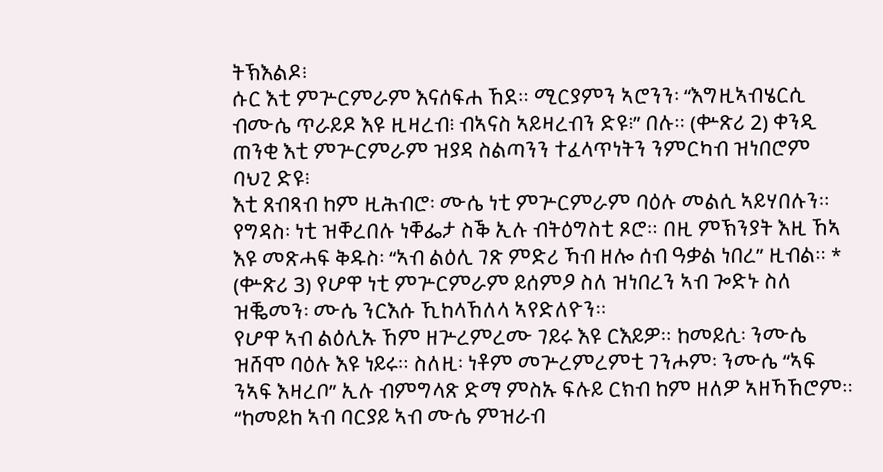ትኽእልዶ፧
ሱር እቲ ምጕርምራም እናሰፍሐ ኸደ። ሚርያምን ኣሮንን፡ “እግዚኣብሄርሲ ብሙሴ ጥራይዶ እዩ ዚዛረብ፧ ብኣናስ ኣይዛረብን ድዩ፧” በሉ። (ቍጽሪ 2) ቀንዲ ጠንቂ እቲ ምጕርምራም ዝያዳ ስልጣንን ተፈላጥነትን ንምርካብ ዝነበሮም ባህጊ ድዩ፧
እቲ ጸብጻብ ከም ዚሕብሮ፡ ሙሴ ነቲ ምጕርምራም ባዕሉ መልሲ ኣይሃበሉን። የግዳስ፡ ነቲ ዝቐረበሉ ነቐፌታ ስቕ ኢሉ ብትዕግስቲ ጾሮ። በዚ ምኽንያት እዚ ኸኣ እዩ መጽሓፍ ቅዱስ፡ “ኣብ ልዕሊ ገጽ ምድሪ ኻብ ዘሎ ሰብ ዓቃል ነበረ” ዚብል። * (ቍጽሪ 3) የሆዋ ነቲ ምጕርምራም ይሰምዖ ስለ ዝነበረን ኣብ ጐድኑ ስለ ዝቘመን፡ ሙሴ ንርእሱ ኺከላኸለላ ኣየድለዮን።
የሆዋ ኣብ ልዕሊኡ ኸም ዘጕረምረሙ ገይሩ እዩ ርእይዎ። ከመይሲ፡ ንሙሴ ዝሸሞ ባዕሉ እዩ ነይሩ። ስለዚ፡ ነቶም መጕረምረምቲ ገንሖም፡ ንሙሴ “ኣፍ ንኣፍ እዛረቦ” ኢሉ ብምግላጽ ድማ ምስኡ ፍሉይ ርክብ ከም ዘለዎ ኣዘኻኸሮም። “ከመይከ ኣብ ባርያይ ኣብ ሙሴ ምዝራብ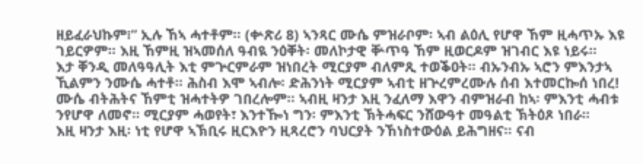ዘይፈራህኩም፧” ኢሉ ኸኣ ሓተቶም። (ቍጽሪ 8) ኣንጻር ሙሴ ምዝራቦም፡ ኣብ ልዕሊ የሆዋ ኸም ዚሓጥኡ እዩ ገይርዎም። እዚ ኸምዚ ዝኣመሰለ ዓብዪ ንዕቐት፡ መለኮታዊ ቝጥዓ ኸም ዚወርዶም ዝገብር እዩ ነይሩ።
እታ ቐንዲ መለዓዓሊት እቲ ምጕርምራም ዝነበረት ሚርያም ብለምጺ ተወቕዐት። ብኡንብኡ ኣሮን ምእንታኣ ኺልምን ንሙሴ ሓተቶ። ሕስብ እሞ ኣብሎ፡ ድሕንነት ሚርያም ኣብቲ ዘጕረምረሙሉ ሰብ እተመርኰሰ ነበረ! ሙሴ ብትሕትና ኸምቲ ዝሓተትዎ ገበረሎም። ኣብዚ ዛንታ እዚ ንፈለማ እዋን ብምዝራብ ከኣ፡ ምእንቲ ሓብቱ ንየሆዋ ለመኖ። ሚርያም ሓወየት፣ እንተዀነ ግን፡ ምእንቲ ኽትሓፍር ንሸውዓተ መዓልቲ ኽትዕጾ ነበራ።
እዚ ዛንታ እዚ፡ ነቲ የሆዋ ኣኽቢሩ ዚርእዮን ዚጻረሮን ባህርያት ንኸነስተውዕል ይሕግዘና። ናብ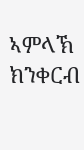ኣምላኽ ክንቀርብ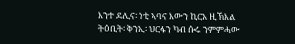እንተ ደሊና፡ ነቲ ኣባና እውን ኪርአ ዚኽእል ትዕቢት፡ ቅንኢ፡ ህርፋን ካብ ሱሩ ንምምሓው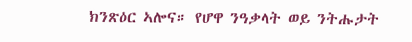ክንጽዕር ኣሎና። የሆዋ ንዓቃላት ወይ ንትሑታት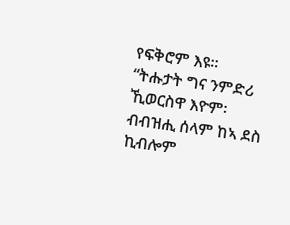የፍቅሮም እዩ። “ትሑታት ግና ንምድሪ ኺወርስዋ እዮም፡ ብብዝሒ ሰላም ከኣ ደስ ኪብሎም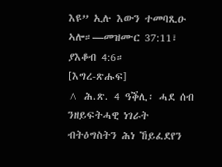እዩ” ኢሉ እውን ተመባጺዑ ኣሎ።—መዝሙር 37:11፣ ያእቆብ 4:6።
[እግረ-ጽሑፍ]
^ ሕ.ጽ. 4 ዓቕሊ፡ ሓደ ሰብ ንዘይፍትሓዊ ነገራት ብትዕግስትን ሕነ ኸይፈደየን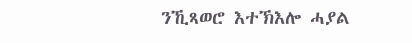ንኺጻወሮ እተኽእሎ ሓያል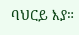ባህርይ እያ።